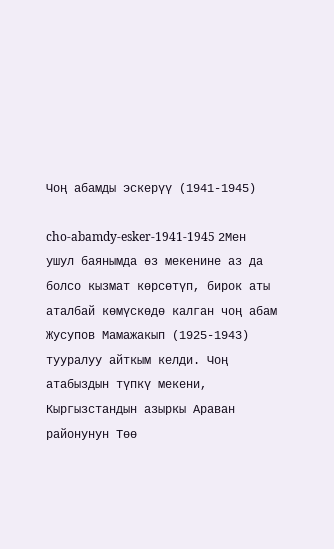Чоң абамды эскерүү (1941-1945)

cho-abamdy-esker-1941-1945 2Мен ушул баянымда өз мекенине аз да болсо кызмат көрсөтүп, бирок аты аталбай көмүскөдө калган чоң абам Жусупов Мамажакып (1925-1943) тууралуу айткым келди. Чоң атабыздын түпкү мекени, Кыргызстандын азыркы Араван районунун Төө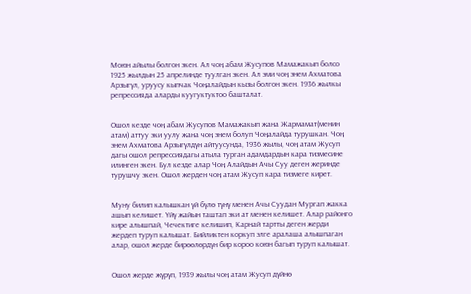Моюн айылы болгон экен. Ал чоң абам Жусупов Мамажакып болсо 1925 жылдын 25 апрелинде туулган экен. Ал эми чоң энем Ахматова Арзыгүл, уруусу кыпчак Чоңалайдын кызы болгон экен. 1936 жылкы репрессияда аларды куугуктуктоо башталат.


Ошол кезде чоң абам Жусупов Мамажакып жана Жармамат(менин атам) аттуу эки уулу жана чоң энем болуп Чоңалайда турушкан. Чоң энем Ахматова Арзыгүлдүн айтуусунда, 1936 жылы, чоң атам Жусуп дагы ошол репрессиядагы атыла турган адамдардын кара тизмесине илинген экен. Бул кезде алар Чоң Алайдын Ачы Суу деген жеринде турушчу экен. Ошол жерден чоң атам Жусуп кара тизмеге кирет.


Муну билип калышкан үй бүлө түнү менен Ачы Суудан Мургап жакка ашып келишет. Үйү жайын таштап эки ат менен келишет. Алар районго кире алышпай, Чечектиге келишип, Карнай тартты деген жерди жердеп туруп калышат. Бийликтен коркуп элге аралаша алышпаган алар, ошол жерде бирөөлөрдүн бир короо коюн багып туруп калышат.


Ошол жерде жүрүп, 1939 жылы чоң атам Жусуп дүйнө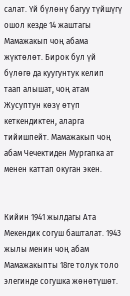салат. Үй бүлөнү багуу түйшүгү ошол кезде 14 жаштагы Мамажакып чоң абама жүктөлөт. Бирок бул үй бүлөгө да куугунтук келип таап алышат, чоң атам Жусуптун көзү өтүп кеткендиктен, аларга тийишпейт. Мамажакып чоң абам Чечектиден Мургапка ат менен каттап окуган экен.


Кийин 1941 жылдагы Ата Мекендик согуш башталат. 1943 жылы менин чоң абам Мамажакыпты 18ге толук толо элегинде согушка жөнөтүшөт.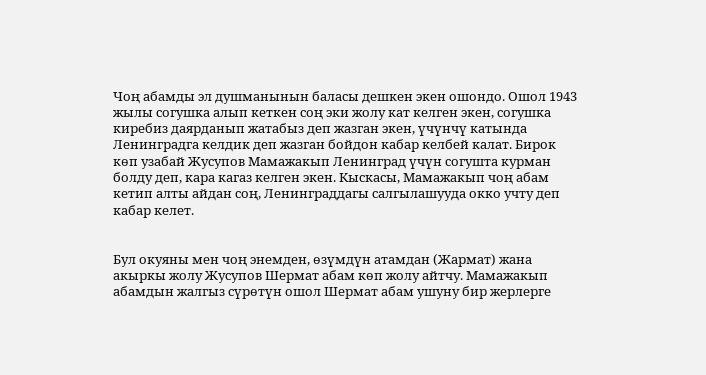Чоң абамды эл душманынын баласы дешкен экен ошондо. Ошол 1943 жылы согушка алып кеткен соң эки жолу кат келген экен, согушка киребиз даярданып жатабыз деп жазган экен, үчүнчү катында Ленинградга келдик деп жазган бойдон кабар келбей калат. Бирок көп узабай Жусупов Мамажакып Ленинград үчүн согушта курман болду деп, кара кагаз келген экен. Кыскасы, Мамажакып чоң абам кетип алты айдан соң, Ленинграддагы салгылашууда окко учту деп кабар келет.


Бул окуяны мен чоң энемден, өзүмдүн атамдан (Жармат) жана акыркы жолу Жусупов Шермат абам көп жолу айтчу. Мамажакып абамдын жалгыз сүрөтүн ошол Шермат абам ушуну бир жерлерге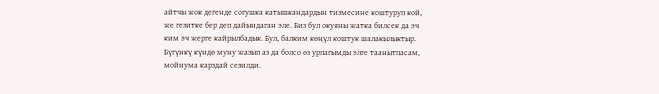айтчы жок дегенде согушка катышкандардын тизмесине коштуруп кой, же гезитке бер деп дайындаган эле. Биз бул окуяны жатка билсек да эч ким эч жерге кайрылбадык. Бул, балким көңүл коштук шалакылыктыр. Бүгүнкү күндө муну жазып аз да болсо өз урпагымды элге таанытпасам, мойнума карздай сезилди.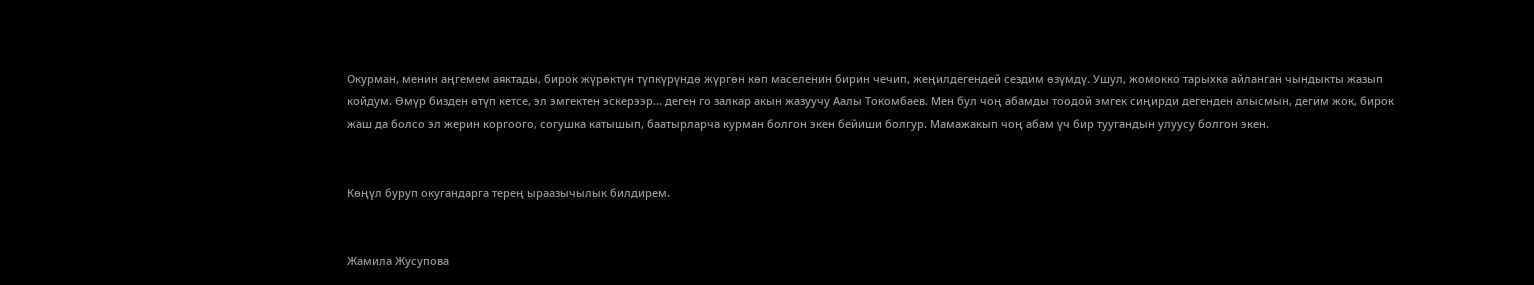Окурман, менин аңгемем аяктады, бирок жүрөктүн түпкүрүндө жүргөн көп маселенин бирин чечип, жеңилдегендей сездим өзүмдү. Ушул, жомокко тарыхка айланган чындыкты жазып койдум. Өмүр бизден өтүп кетсе, эл эмгектен эскерээр... деген го залкар акын жазуучу Аалы Токомбаев. Мен бул чоң абамды тоодой эмгек сиңирди дегенден алысмын, дегим жок, бирок жаш да болсо эл жерин коргоого, согушка катышып, баатырларча курман болгон экен бейиши болгур. Мамажакып чоң абам үч бир туугандын улуусу болгон экен.


Көңүл буруп окугандарга терең ыраазычылык билдирем.


Жамила Жусупова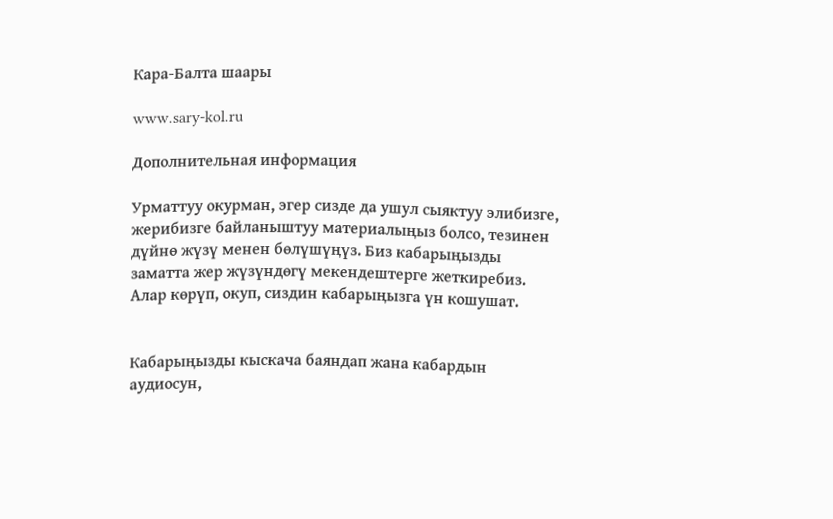Кара-Балта шаары

www.sary-kol.ru

Дополнительная информация

Урматтуу окурман, эгер сизде да ушул сыяктуу элибизге, жерибизге байланыштуу материалыңыз болсо, тезинен дүйнө жүзү менен бөлүшүңүз. Биз кабарыңызды заматта жер жүзүндөгү мекендештерге жеткиребиз. Алар көрүп, окуп, сиздин кабарыңызга үн кошушат.


Кабарыңызды кыскача баяндап жана кабардын аудиосун,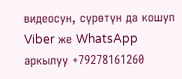видеосун, сүрөтүн да кошуп Viber же WhatsApp аркылуу +79278161260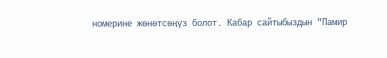номерине жөнөтсөӊүз болот. Кабар сайтыбыздын "Памир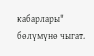кабарлары" бөлүмүнө чыгат.